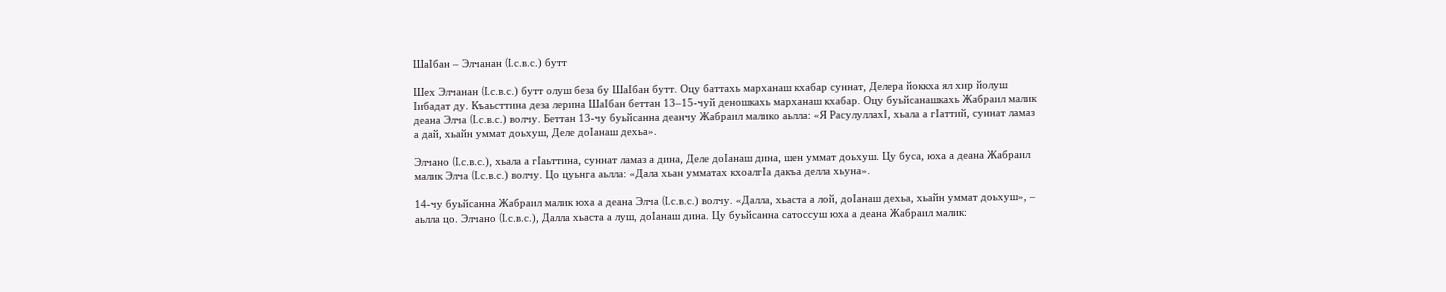ШаIбан – Элчанан (I.с.в.с.) бутт

Шех Элчанан (I.с.в.с.) бутт олуш беза бу ШаIбан бутт. Оцу баттахь марханаш кхабар суннат, Делера йоккха ял хир йолуш Iибадат ду. Къаьсттина деза лерина ШаIбан беттан 13–15-чуй деношкахь марханаш кхабар. Оцу буьйсанашкахь Жабраил малик деана Элча (I.с.в.с.) волчу. Беттан 13-чу буьйсанна деанчу Жабраил малико аьлла: «Я РасулуллахI, хьала а гIаттий, суннат ламаз а дай, хьайн уммат доьхуш, Деле доIанаш дехьа».

Элчано (I.с.в.с.), хьала а гIаьттина, суннат ламаз а дина, Деле доIанаш дина, шен уммат доьхуш. Цу буса, юха а деана Жабраил малик Элча (I.с.в.с.) волчу. Цо цуьнга аьлла: «Дала хьан умматах кхоалгIа дакъа делла хьуна».

14-чу буьйсанна Жабраил малик юха а деана Элча (I.с.в.с.) волчу. «Далла, хьаста а лой, доIанаш дехьа, хьайн уммат доьхуш», – аьлла цо. Элчано (I.с.в.с.), Далла хьаста а луш, доIанаш дина. Цу буьйсанна сатоссуш юха а деана Жабраил малик: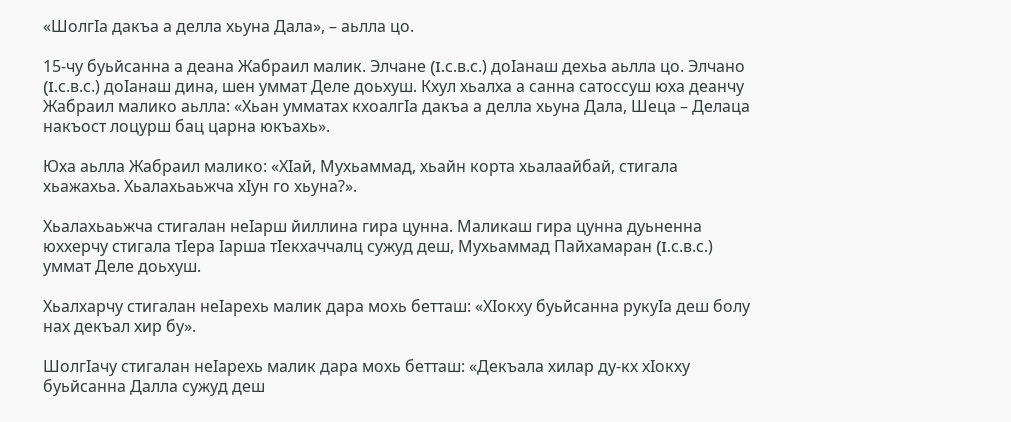«ШолгIа дакъа а делла хьуна Дала», – аьлла цо.

15-чу буьйсанна а деана Жабраил малик. Элчане (I.с.в.с.) доIанаш дехьа аьлла цо. Элчано (I.с.в.с.) доIанаш дина, шен уммат Деле доьхуш. Кхул хьалха а санна сатоссуш юха деанчу Жабраил малико аьлла: «Хьан умматах кхоалгIа дакъа а делла хьуна Дала, Шеца – Делаца накъост лоцурш бац царна юкъахь».

Юха аьлла Жабраил малико: «ХIай, Мухьаммад, хьайн корта хьалаайбай, стигала хьажахьа. Хьалахьаьжча хIун го хьуна?».

Хьалахьаьжча стигалан неIарш йиллина гира цунна. Маликаш гира цунна дуьненна юххерчу стигала тIера Iарша тIекхаччалц сужуд деш, Мухьаммад Пайхамаран (I.с.в.с.) уммат Деле доьхуш.

Хьалхарчу стигалан неIарехь малик дара мохь бетташ: «ХIокху буьйсанна рукуIа деш болу нах декъал хир бу».

ШолгIачу стигалан неIарехь малик дара мохь бетташ: «Декъала хилар ду-кх хIокху буьйсанна Далла сужуд деш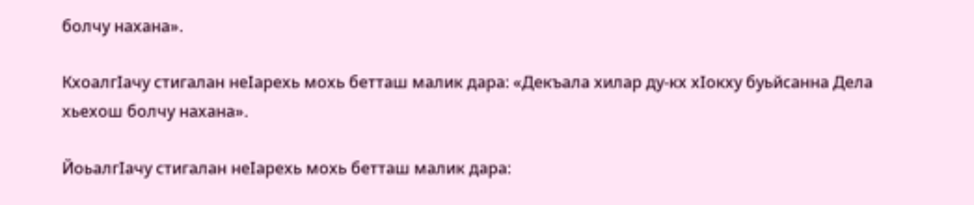болчу нахана».

КхоалгIачу стигалан неIарехь мохь бетташ малик дара: «Декъала хилар ду-кх хIокху буьйсанна Дела хьехош болчу нахана».

ЙоьалгIачу стигалан неIарехь мохь бетташ малик дара: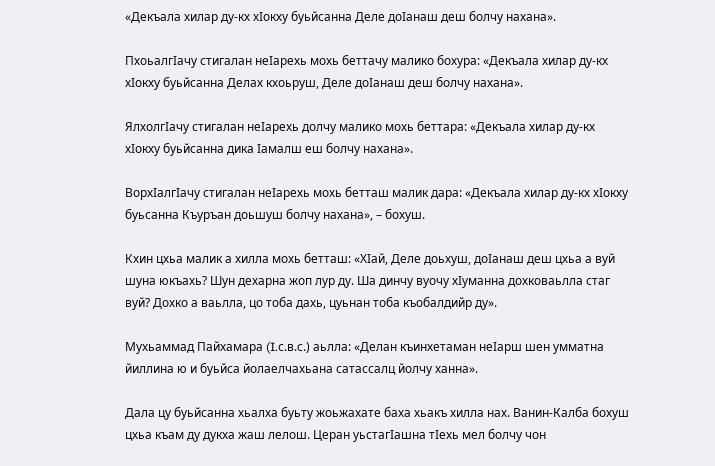«Декъала хилар ду-кх хIокху буьйсанна Деле доIанаш деш болчу нахана».

ПхоьалгIачу стигалан неIарехь мохь беттачу малико бохура: «Декъала хилар ду-кх хIокху буьйсанна Делах кхоьруш, Деле доIанаш деш болчу нахана».

ЯлхолгIачу стигалан неIарехь долчу малико мохь беттара: «Декъала хилар ду-кх хIокху буьйсанна дика Iамалш еш болчу нахана».

ВорхIалгIачу стигалан неIарехь мохь бетташ малик дара: «Декъала хилар ду-кх хIокху буьсанна Къуръан доьшуш болчу нахана», – бохуш.

Кхин цхьа малик а хилла мохь бетташ: «ХIай, Деле доьхуш, доIанаш деш цхьа а вуй шуна юкъахь? Шун дехарна жоп лур ду. Ша динчу вуочу хIуманна дохковаьлла стаг вуй? Дохко а ваьлла, цо тоба дахь, цуьнан тоба къобалдийр ду».

Мухьаммад Пайхамара (I.с.в.с.) аьлла: «Делан къинхетаман неIарш шен умматна йиллина ю и буьйса йолаелчахьана сатассалц йолчу ханна».

Дала цу буьйсанна хьалха буьту жоьжахате баха хьакъ хилла нах. Ванин-Калба бохуш цхьа къам ду дукха жаш лелош. Церан уьстагIашна тIехь мел болчу чон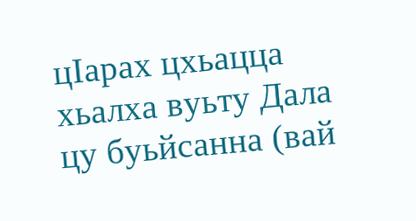цIарах цхьацца хьалха вуьту Дала цу буьйсанна (вай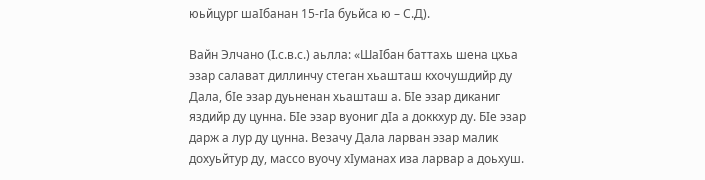юьйцург шаIбанан 15-гIа буьйса ю – С.Д).

Вайн Элчано (I.с.в.с.) аьлла: «ШаIбан баттахь шена цхьа эзар салават диллинчу стеган хьашташ кхочушдийр ду Дала, бIе эзар дуьненан хьашташ а. БIе эзар диканиг яздийр ду цунна. БIе эзар вуониг дIа а доккхур ду. БIе эзар дарж а лур ду цунна. Везачу Дала ларван эзар малик дохуьйтур ду, массо вуочу хIуманах иза ларвар а доьхуш.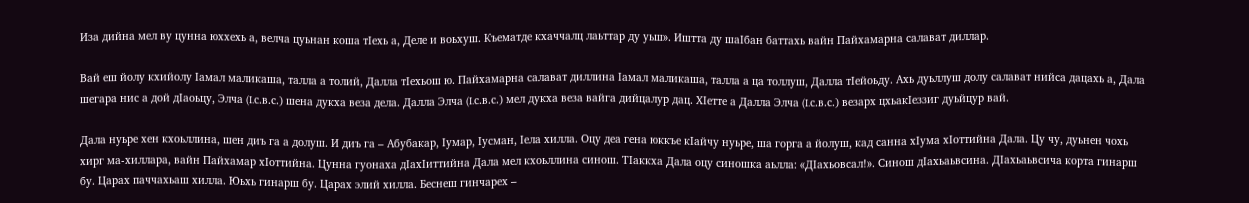Иза дийна мел ву цунна юххехь а, велча цуьнан коша тIехь а, Деле и воьхуш. Къематде кхаччалц лаьттар ду уьш». Иштта ду шаIбан баттахь вайн Пайхамарна салават диллар.

Вай еш йолу кхийолу Iамал маликаша, талла а толий, Далла тIехьош ю. Пайхамарна салават диллина Iамал маликаша, талла а ца толлуш, Далла тIейоьду. Ахь дуьллуш долу салават нийса дацахь а, Дала шегара нис а дой дIаоьцу, Элча (I.с.в.с.) шена дукха веза дела. Далла Элча (I.с.в.с.) мел дукха веза вайга дийцалур дац. ХIетте а Далла Элча (I.с.в.с.) везарх цхьакIеззиг дуьйцур вай.

Дала нуьре хен кхоьллина, шен диъ га а долуш. И диъ га – Абубакар, Iумар, Iусман, Iела хилла. Оцу деа гена юккъе кIайчу нуьре, ша горга а йолуш, кад санна хIума хIоттийна Дала. Цу чу, дуьнен чохь хирг ма-хиллара, вайн Пайхамар хIоттийна. Цунна гуонаха дIахIиттийна Дала мел кхоьллина синош. ТIаккха Дала оцу синошка аьлла: «ДIахьовсал!». Синош дIахьаьвсина. ДIахьаьвсича корта гинарш бу. Царах паччахьаш хилла. Юьхь гинарш бу. Царах элий хилла. Беснеш гинчарех –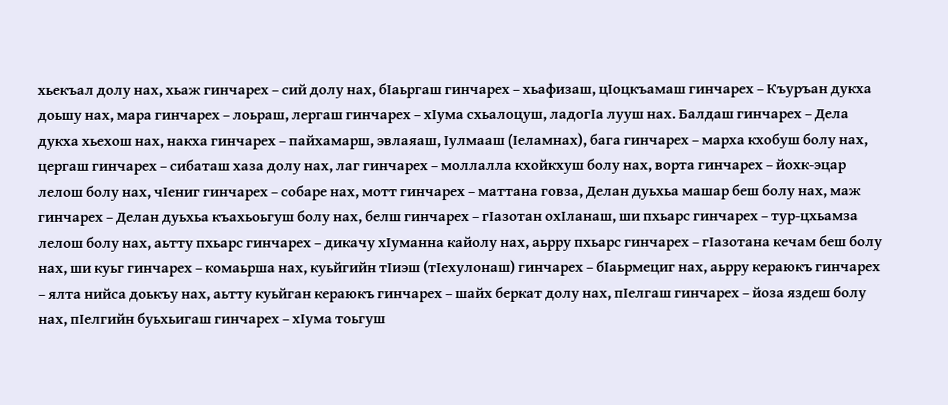хьекъал долу нах, хьаж гинчарех – сий долу нах, бIаьргаш гинчарех – хьафизаш, цIоцкъамаш гинчарех – Къуръан дукха доьшу нах, мара гинчарех – лоьраш, лергаш гинчарех – хIума схьалоцуш, ладогIа лууш нах. Балдаш гинчарех – Дела дукха хьехош нах, накха гинчарех – пайхамарш, эвлаяаш, Iулмааш (Iеламнах), бага гинчарех – марха кхобуш болу нах, цергаш гинчарех – сибаташ хаза долу нах, лаг гинчарех – моллалла кхойкхуш болу нах, ворта гинчарех – йохк-эцар лелош болу нах, чIениг гинчарех – собаре нах, мотт гинчарех – маттана говза, Делан дуьхьа машар беш болу нах, маж гинчарех – Делан дуьхьа къахьоьгуш болу нах, белш гинчарех – гIазотан охIланаш, ши пхьарс гинчарех – тур-цхьамза лелош болу нах, аьтту пхьарс гинчарех – дикачу хIуманна кайолу нах, аьрру пхьарс гинчарех – гIазотана кечам беш болу нах, ши куьг гинчарех – комаьрша нах, куьйгийн тIиэш (тIехулонаш) гинчарех – бIаьрмециг нах, аьрру кераюкъ гинчарех – ялта нийса доькъу нах, аьтту куьйган кераюкъ гинчарех – шайх беркат долу нах, пIелгаш гинчарех – йоза яздеш болу нах, пIелгийн буьхьигаш гинчарех – хIума тоьгуш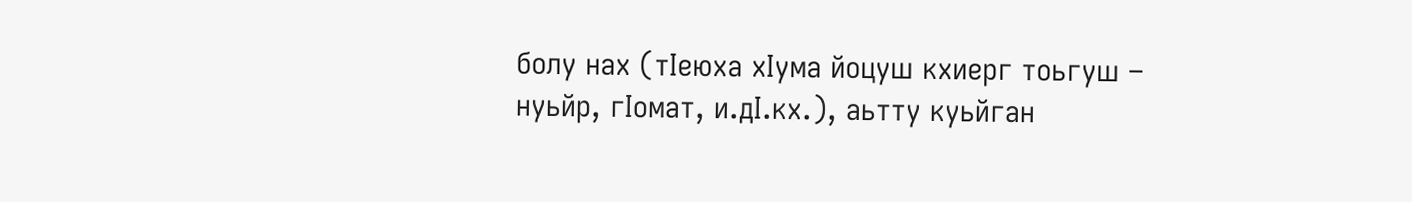болу нах (тIеюха хIума йоцуш кхиерг тоьгуш – нуьйр, гIомат, и.дI.кх.), аьтту куьйган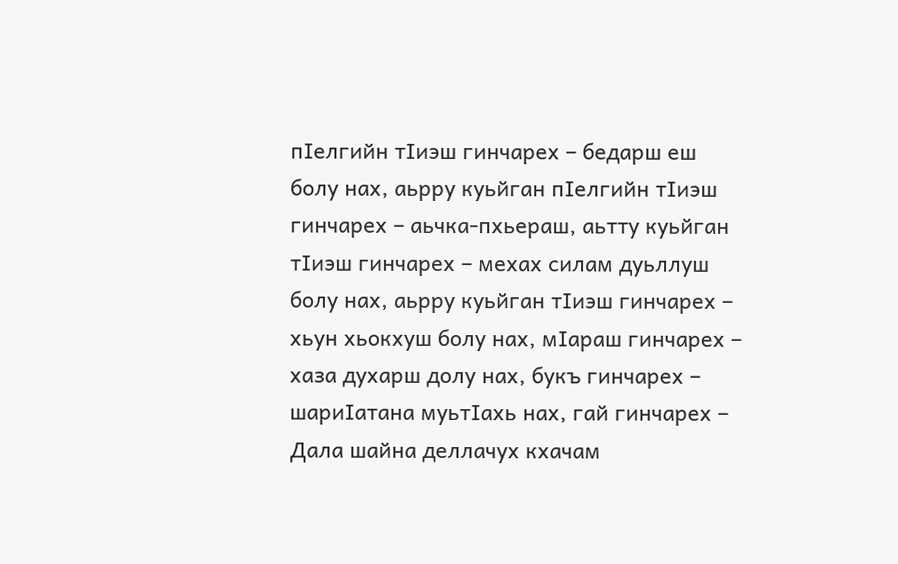пIелгийн тIиэш гинчарех – бедарш еш болу нах, аьрру куьйган пIелгийн тIиэш гинчарех – аьчка-пхьераш, аьтту куьйган тIиэш гинчарех – мехах силам дуьллуш болу нах, аьрру куьйган тIиэш гинчарех – хьун хьокхуш болу нах, мIараш гинчарех – хаза духарш долу нах, букъ гинчарех – шариIатана муьтIахь нах, гай гинчарех – Дала шайна деллачух кхачам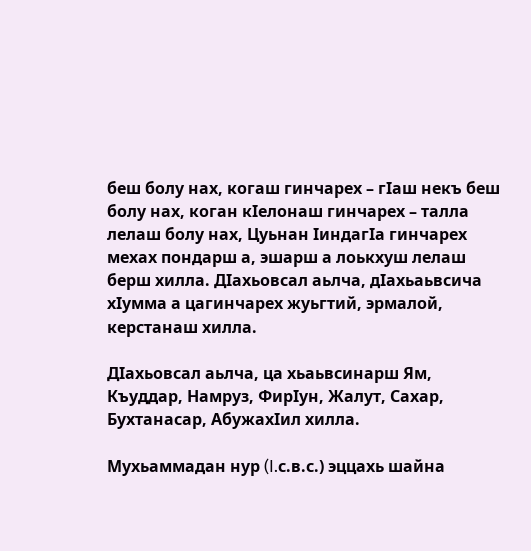беш болу нах, когаш гинчарех – гIаш некъ беш болу нах, коган кIелонаш гинчарех – талла лелаш болу нах, Цуьнан IиндагIа гинчарех мехах пондарш а, эшарш а лоькхуш лелаш берш хилла. ДIахьовсал аьлча, дIахьаьвсича хIумма а цагинчарех жуьгтий, эрмалой, керстанаш хилла.

ДIахьовсал аьлча, ца хьаьвсинарш Ям, Къуддар, Намруз, ФирIун, Жалут, Сахар, Бухтанасар, АбужахIил хилла.

Мухьаммадан нур (I.с.в.с.) эццахь шайна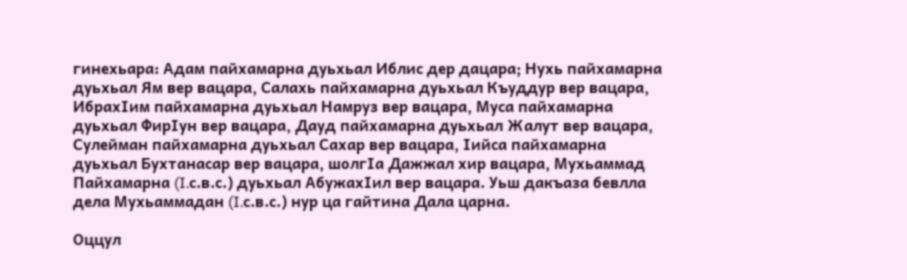гинехьара: Адам пайхамарна дуьхьал Иблис дер дацара; Нухь пайхамарна дуьхьал Ям вер вацара, Салахь пайхамарна дуьхьал Къуддур вер вацара, ИбрахIим пайхамарна дуьхьал Намруз вер вацара, Муса пайхамарна дуьхьал ФирIун вер вацара, Дауд пайхамарна дуьхьал Жалут вер вацара, Сулейман пайхамарна дуьхьал Сахар вер вацара, Iийса пайхамарна дуьхьал Бухтанасар вер вацара, шолгIа Дажжал хир вацара, Мухьаммад Пайхамарна (I.с.в.с.) дуьхьал АбужахIил вер вацара. Уьш дакъаза бевлла дела Мухьаммадан (I.с.в.с.) нур ца гайтина Дала царна.

Оццул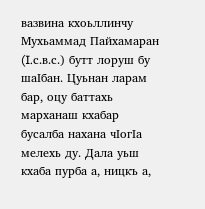вазвина кхоьллинчу Мухьаммад Пайхамаран (I.с.в.с.) бутт лоруш бу шаIбан. Цуьнан ларам бар, оцу баттахь марханаш кхабар бусалба нахана чIогIа мелехь ду. Дала уьш кхаба пурба а, ницкъ а,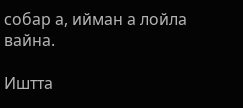собар а, ийман а лойла вайна.

Иштта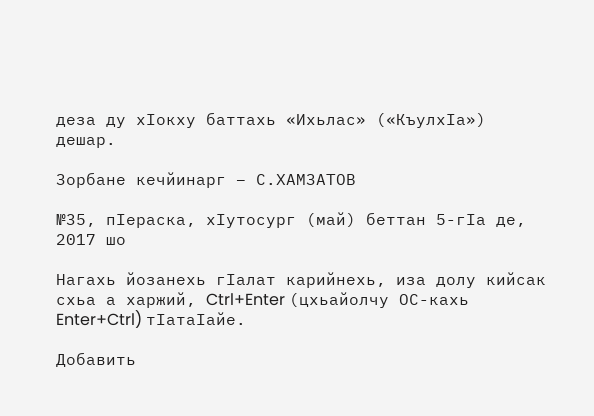деза ду хIокху баттахь «Ихьлас» («КъулхIа») дешар.

Зорбане кечйинарг – С.ХАМЗАТОВ

№35, пIераска, хIутосург (май) беттан 5-гIа де, 2017 шо

Нагахь йозанехь гIалат карийнехь, иза долу кийсак схьа а харжий, Ctrl+Enter (цхьайолчу ОС-кахь Enter+Ctrl) тIатаIайе.

Добавить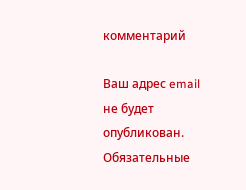комментарий

Ваш адрес email не будет опубликован. Обязательные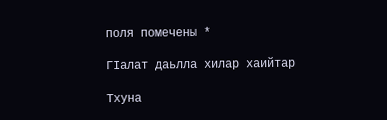поля помечены *

ГIалат даьлла хилар хаийтар

Тхуна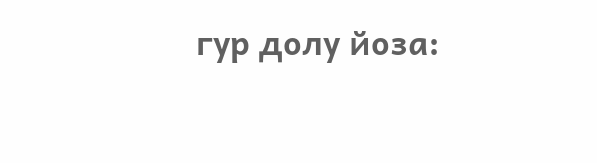гур долу йоза: